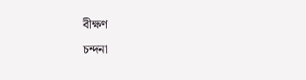বীক্ষণ
চন্দনা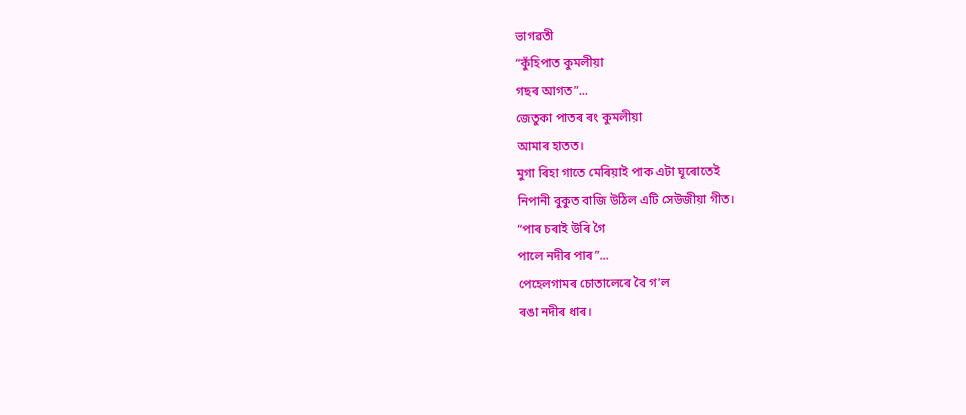ভাগৱতী
“কুঁহিপাত কুমলীয়া
গছৰ আগত”...
জেতুকা পাতৰ ৰং কুমলীয়া
আমাৰ হাতত।
মুগা ৰিহা গাতে মেৰিয়াই পাক এটা ঘূৰোতেই
নিপানী বুকুত বাজি উঠিল এটি সেউজীয়া গীত।
“পাৰ চৰাই উৰি গৈ
পালে নদীৰ পাৰ”...
পেহেলগামৰ চোতালেৰে বৈ গ’ল
ৰঙা নদীৰ ধাৰ।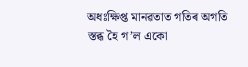অধঃক্ষিপ্ত মানৱতাত গতিৰ অগতি
স্তব্ধ হৈ গ’ল একো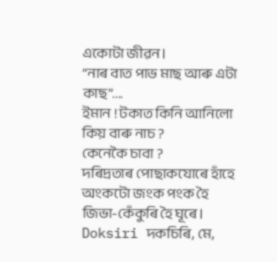একোটা জীৱন।
“নাৰ বাত পাভ মাছ আৰু এটা কাছ”....
ইমান ! টকাত কিনি আনিলো কিয় বাৰু নাচ ?
কেনেকৈ চাবা ?
দৰিদ্ৰতাৰ পোছাকযোৰে হাঁহে
অংকটো জংক পংক হৈ জিভা-কেঁকুৰি হৈ ঘূৰে।
Doksiri দকচিৰি, মে,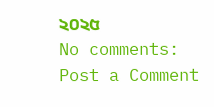২০২৫
No comments:
Post a Comment